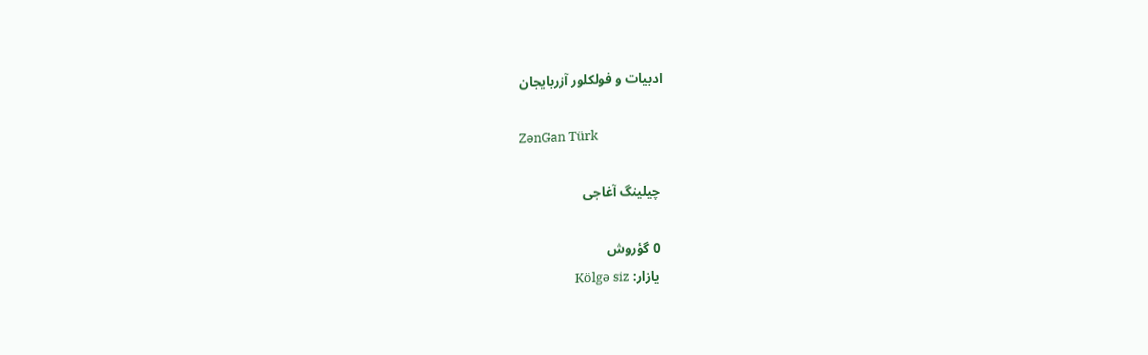ادبیات و فولکلور آزربایجان

ZənGan Türk

چیلینگ آغاجی

0 گؤروش
یازار: Kölgə siz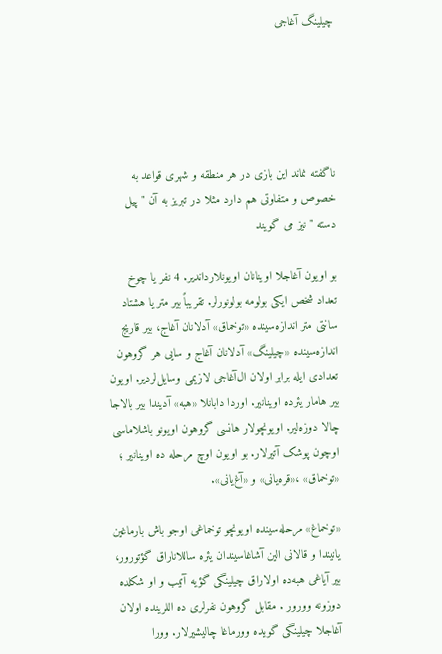چیلینگ آغاجی





ناگفته نماند این بازی در هر منطقه و شهری قواعد به خصوص و متفاوتی هم دارد مثلا در تبریز به آن " پیل دسته " نیز می گویند

بو اویون آغاجلا اوینانان اویونلارداندیر. 4 نفر یا چوخ تعداد شخص ایکی بولومه بولونورلر. تقریباً بیر متر یا هشتاد سانتی متر اندازه‌سینده «توخماق» آدلانان آغاج، بیر قاریج اندازه‌سینده «چیلینگ» آدلانان آغاج و سایی هر گروهون تعدادی ایله برابر اولان ال‌آغاجی لازیمی وسایل‌لردیر. اویون بیر هامار یئرده اوینانیر. اوردا دابانلا «هبه» آدیندا بیر بالاجا چالا دوزه‌لیر. اویونچولار هانسی گروهون اویونو باشلاماسی اوچون پوشک آتیرلار. بو اویون اوچ مرحله ده اوینانیر ؛ «توخماق» ،«قره‌یانی» و «آغ‌یانی».

«توخماغ» مرحله‌سینده اویونچو توخماغی اوجو باش‌ بارماغین یانیندا و قالانی الین آشاغاسیندان یئره ساللاناراق گؤتورور، بیر آیاغی هبه‌ده اولاراق چیلینگی گؤیه آتیب و او شکلده دوزونه وورور . مقابل گروهون نفرلری ده اللرینده اولان آغاجلا چیلینگی گویده وورماغا چالیشیرلار. وورا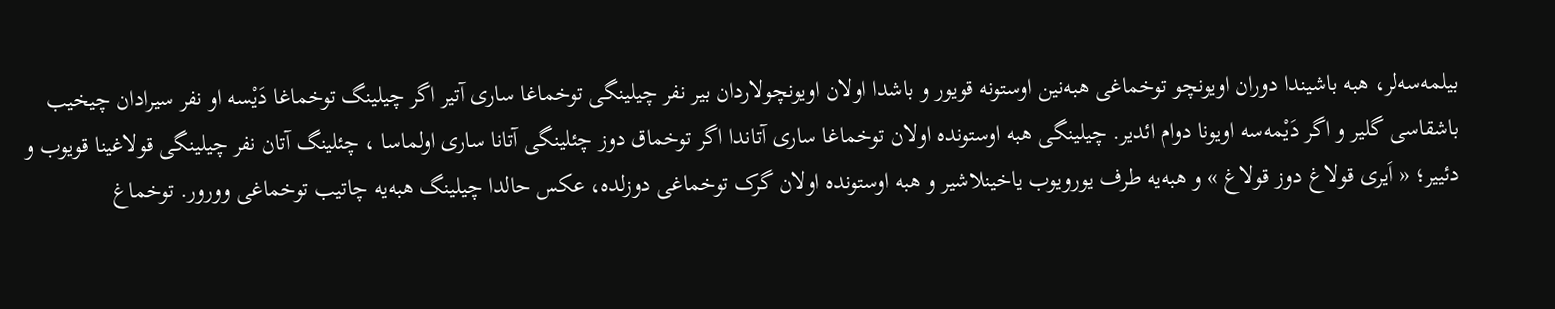بیلمه‌سه‌لر، هبه باشیندا دوران اویونچو توخماغی هبه‌نین اوستونه قویور و باشدا اولان اویونچولاردان بیر نفر چیلینگی توخماغا ساری آتیر اگر چیلینگ توخماغا دَیْسه او نفر سیرادان چیخیب باشقاسی گلیر و اگر دَیْمه‌سه اویونا دوام ائدیر. چیلینگی هبه اوستونده اولان توخماغا ساری آتاندا اگر توخماق دوز چئلینگی آتانا ساری اولماسا ، چئلینگ آتان نفر چیلینگی قولاغینا قویوب و دئییر؛ « اَیری قولاغ دوز قولاغ » و هبه‌یه طرف یورویوب یاخینلاشیر و هبه اوستونده اولان گرک توخماغی دوزلده، عکس حالدا چیلینگ هبه‌یه چاتیب توخماغی وورور. توخماغ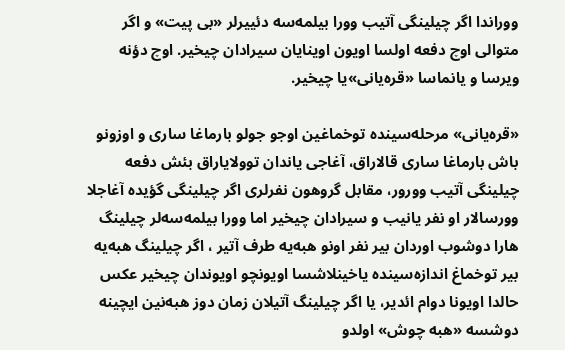ووراندا اگر چیلینگی آتیب وورا بیلمه‌سه دئییرلر «بی پیت» و اگر متوالی اوچ دفعه اولسا اویون اوینایان سیرادان چیخیر. اوچ دؤنه ویرسا و یانماسا «قره‌یانی»یا چیخیر.

«قره‌یانی» مرحله‌سینده توخماغین اوجو جولو بارماغا ساری و اوزونو باش بارماغا ساری قالاراق، آغاجی یاندان توولایاراق بئش دفعه چیلینگی آتیب وورور، مقابل گروهون نفرلری اگر چیلینگی گؤیده آغاجلا وورسالار او نفر یانیب و سیرادان چیخیر اما وورا بیلمه‌سه‌لر چیلینگ هارا دوشوب اوردان بیر نفر اونو هبه‌یه طرف آتیر ، اگر چیلینگ هبه‌یه بیر توخماغ اندازه‌سینده یاخینلاشسا اویونچو اویوندان چیخیر عکس حالدا اویونا دوام ائدیر، یا اگر چیلینگ آتیلان زمان دوز هبه‌نین ایچینه دوشسه «هبه چوش» اولدو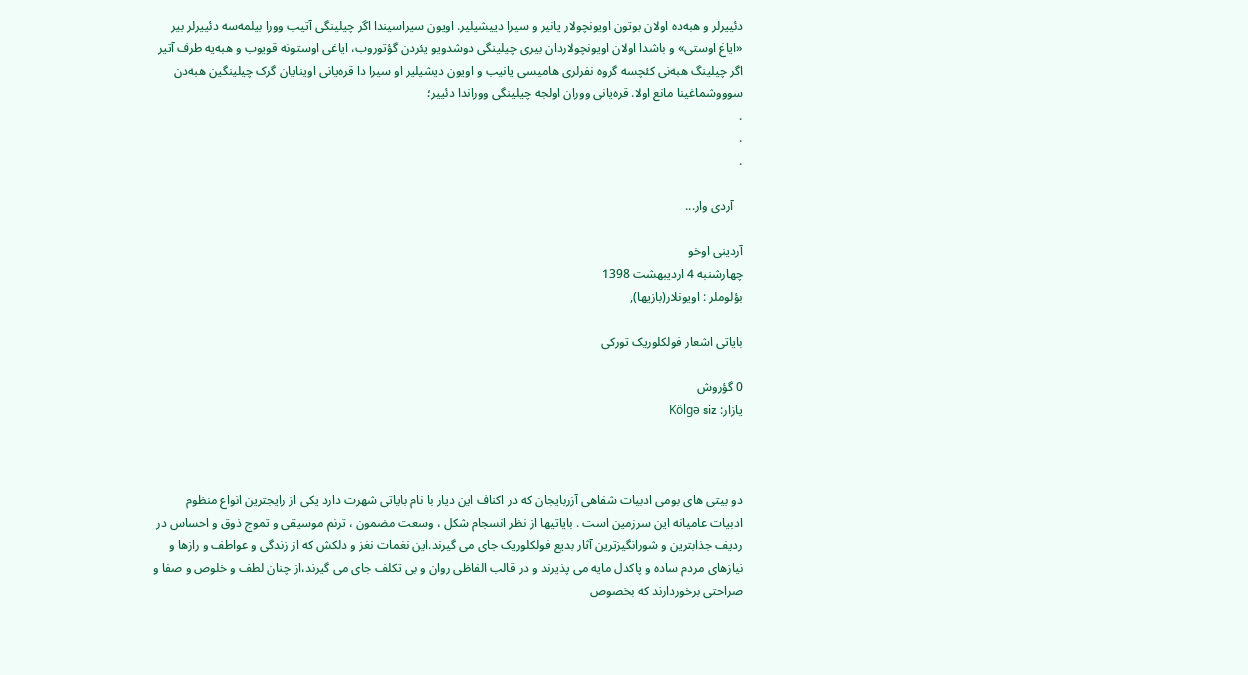دئییرلر و هبه‌ده اولان بوتون اویونچولار یانیر و سیرا دییشیلیر. اویون سیراسیندا اگر چیلینگی آتیب وورا بیلمه‌سه دئییرلر بیر «ایاغ اوستی» و باشدا اولان اویونچولاردان بیری چیلینگی دوشدویو یئردن گؤتوروب، ایاغی اوستونه قویوب و هبه‌یه طرف آتیر اگر چیلینگ هبه‌نی کئچسه گروه نفرلری هامیسی یانیب و اویون دیشیلیر او سیرا دا قره‌یانی اوینایان گرک چیلینگین هبه‌دن سوووشماغینا مانع اولا. قره‌یانی ووران اولجه چیلینگی ووراندا دئییر؛
.
.
.

   آردی وار...

آردینی اوخو
چهارشنبه 4 اردیبهشت 1398
بؤلوملر : اویونلار(بازیها),

بایاتی اشعار فولکلوریک تورکی

0 گؤروش
یازار: Kölgə siz



دو بیتی های بومی ادبیات شفاهی آزربایجان که در اکناف این دیار با نام بایاتی شهرت دارد یکی از رایجترین انواع منظوم ادبیات عامیانه این سرزمین است . بایاتیها از نظر انسجام شکل ، وسعت مضمون ، ترنم موسیقی و تموج ذوق و احساس در ردیف جذابترین و شورانگیزترین آثار بدیع فولکلوریک جای می گیرند.این نغمات نغز و دلکش که از زندگی و عواطف و رازها و نیازهای مردم ساده و پاکدل مایه می پذیرند و در قالب الفاظی روان و بی تکلف جای می گیرند،از چنان لطف و خلوص و صفا و صراحتی برخوردارند که بخصوص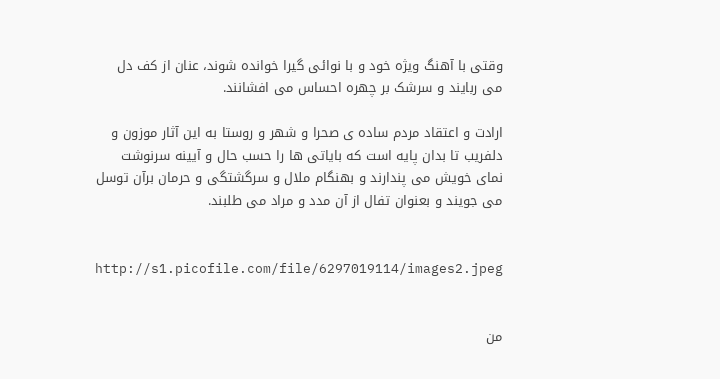وقتی با آهنگ ویژه خود و با نوائی گیرا خوانده شوند، عنان از کف دل می ربایند و سرشک بر چهره احساس می افشانند.

ارادت و اعتقاد مردم ساده ی صحرا و شهر و روستا به این آثار موزون و دلفریب تا بدان پایه است که بایاتی ها را حسب حال و آیینه سرنوشت نمای خویش می پندارند و بهنگام ملال و سرگشتگی و حرمان برآن توسل می جویند و بعنوان تفال از آن مدد و مراد می طلبند.


http://s1.picofile.com/file/6297019114/images2.jpeg


من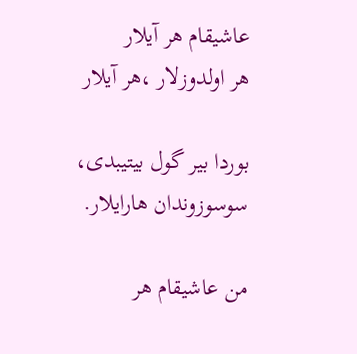عاشیقام هر آیلار
هر اولدوزلار ،هر آیلار

بوردا بیر گول بیتیبدی،
سوسوزوندان هارایلار.

من عاشیقام هر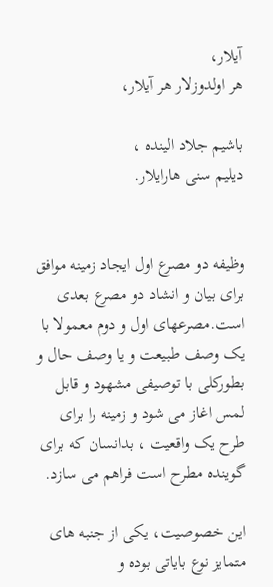آیلار،
هر اولدوزلار هر آیلار،

باشیم جلاد الینده ،
دیلیم سنی هارایلار.


وظیفه دو مصرع اول ایجاد زمینه موافق برای بیان و انشاد دو مصرع بعدی است.مصرعهای اول و دوم معمولا با یک وصف طبیعت و یا وصف حال و بطورکلی با توصیفی مشهود و قابل لمس اغاز می شود و زمینه را برای طرح یک واقعیت ، بدانسان که برای گوینده مطرح است فراهم می سازد.

این خصوصیت، یکی از جنبه های متمایز نوع بایاتی بوده و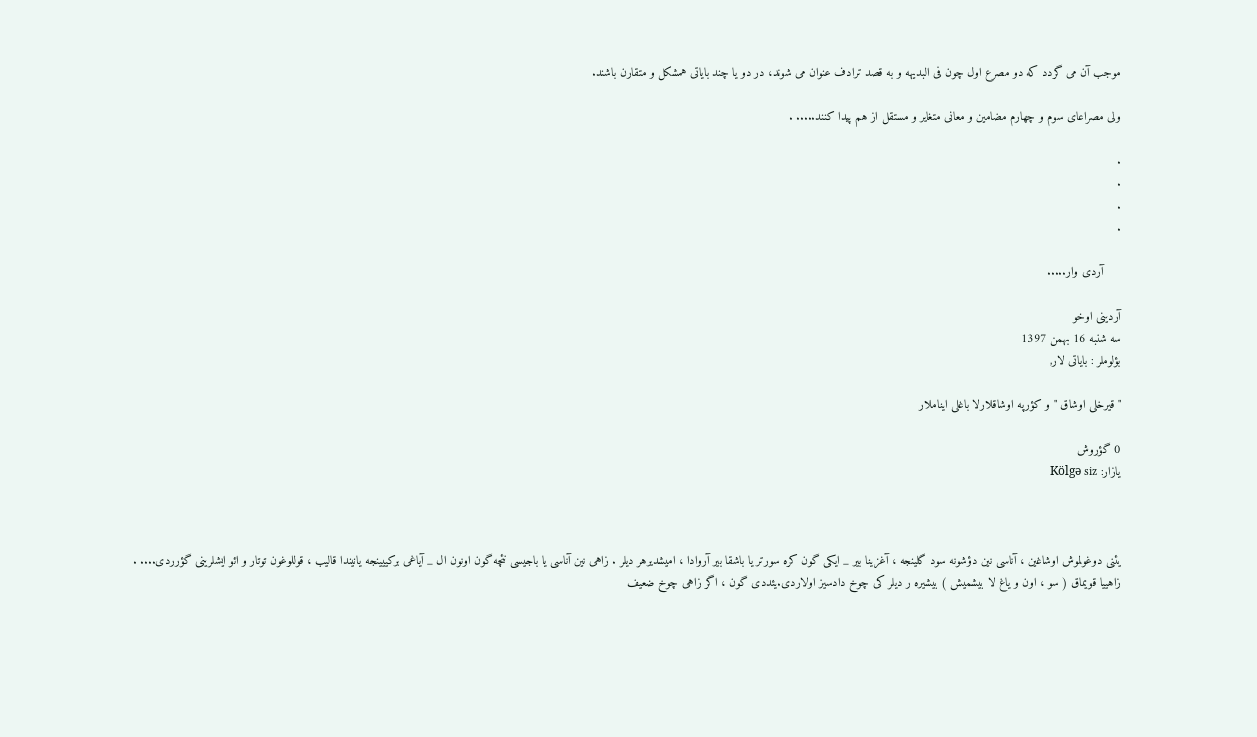موجب آن می گردد که دو مصرع اول چون فی البدیهه و به قصد ترادف عنوان می شوند، در دو یا چند بایاتی همشکل و متقارن باشند.

ولی مصراعای سوم و چهارم مضامین و معانی متغایر و مستقل از هم پیدا کنند..... .

.
.
.
.

     آردی وار.....

آردینی اوخو
سه شنبه 16 بهمن 1397
بؤلوملر : بایاتی لار,

" قیرخلی اوشاق " و کؤرپه اوشاقلارلا باغلی ایناملار

0 گؤروش
یازار: Kölgə siz



یئنی دوغولموش اوشاغین ، آناسی نین دؤشونه سود گلینجه ، آغزینا بیر _ ایکی گون کره سورتر یا باشقا بیر آروادا ، امیشدیرهر دیلر . زاهی نین آناسی یا باجیسی نئچه گون اونون ال _ آیاغی برکییینجه یانیندا قالیب ، قوللوغون توتار و ائو ایشلرینی گؤرردی.... .
زاهییا قویماق ( سو ، اون و یاغ لا بیشمیش ) بیشیره ر دیلر کی چوخ دادسیز اولاردی.یئددی گون ، اگر زاهی چوخ ضعیف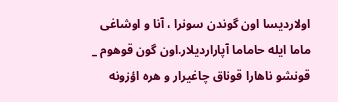اولاردیسا اون گوندن سونرا ، آنا و اوشاغی ماما ایله حاماما آپاراردیلار.اون گون قوهوم _ قونشو ناهارا قوناق چاغیرار و هره اؤزونه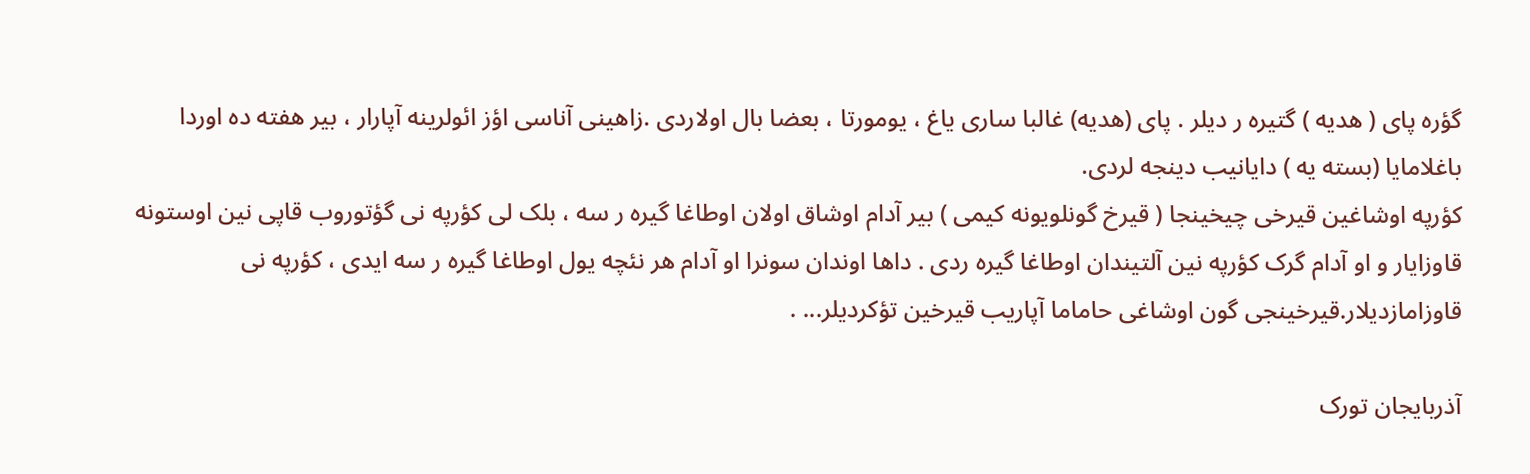گؤره پای ( هدیه ) گتیره ر دیلر . پای (هدیه) غالبا ساری یاغ ، یومورتا ، بعضا بال اولاردی .زاهینی آناسی اؤز ائولرینه آپارار ، بیر هفته ده اوردا باغلامایا (بسته یه ) دایانیب دینجه لردی.
کؤرپه اوشاغین قیرخی چیخینجا ( قیرخ گونلویونه کیمی ) بیر آدام اوشاق اولان اوطاغا گیره ر سه ، بلک لی کؤرپه نی گؤتوروب قاپی نین اوستونه قاوزایار و او آدام گرک کؤرپه نین آلتیندان اوطاغا گیره ردی . داها اوندان سونرا او آدام هر نئچه یول اوطاغا گیره ر سه ایدی ، کؤرپه نی قاوزامازدیلار.قیرخینجی گون اوشاغی حاماما آپاریب قیرخین تؤکردیلر... .

آذربایجان تورک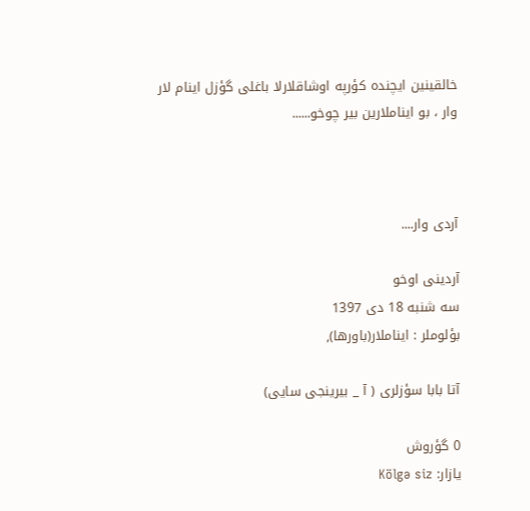خالقینین ایچنده کؤرپه اوشاقلارلا باغلی گؤزل اینام لار وار ، بو ایناملارین بیر چوخو......



آردی وار....

آردینی اوخو
سه شنبه 18 دی 1397
بؤلوملر : ایناملار(باورها),

آتا بابا سؤزلری ( آ _ بیرینجی سایی)

0 گؤروش
یازار: Kölgə siz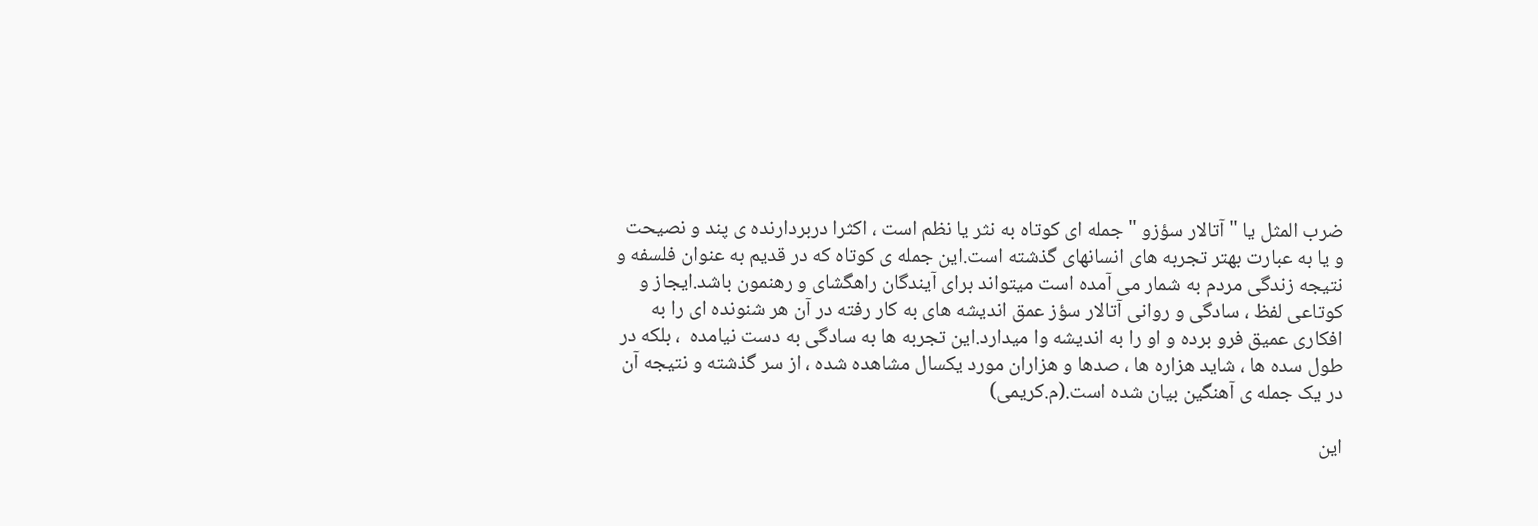ضرب المثل یا " آتالار سؤزو " جمله ای کوتاه به نثر یا نظم است ، اکثرا دربردارنده ی پند و نصیحت و یا به عبارت بهتر تجربه های انسانهای گذشته است.این جمله ی کوتاه که در قدیم به عنوان فلسفه و نتیجه زندگی مردم به شمار می آمده است میتواند برای آیندگان راهگشای و رهنمون باشد.ایجاز و کوتاعی لفظ ، سادگی و روانی آتالار سؤز عمق اندیشه های به کار رفته در آن هر شنونده ای را به افکاری عمیق فرو برده و او را به اندیشه وا میدارد.این تجربه ها به سادگی به دست نیامده  ، بلکه در طول سده ها ، شاید هزاره ها ، صدها و هزاران مورد یکسال مشاهده شده ، از سر گذشته و نتیجه آن در یک جمله ی آهنگین بیان شده است.(م.کریمی)

این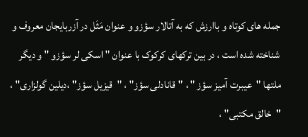جمله های کوتاه و باارزش که به آتالار سؤزو و عنوان مَثَل در آزربایجان معروف و شناخته شده است ، در بین ترکهای کرکوک با عنوان " اسکی لر سؤزو " و دیگر ملتها "عیبرت آمیز سؤز " ، "قانادلی سؤز" ، "قیزیل سؤز" ،دیلین گولزاری" ، "خالق مکتبی" ،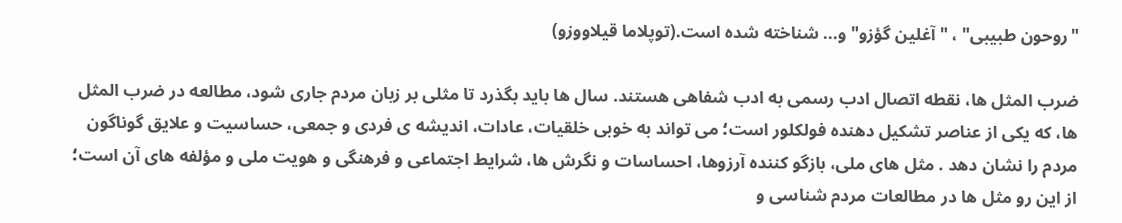"روحون طبیبی" ، "آغلین گؤزو" و... شناخته شده است.(توپلاما قیلاووزو)

ضرب المثل ها، نقطه اتصال ادب رسمی به ادب شفاهی هستند. سال ها باید بگذرد تا مثلی بر زبان مردم جاری شود، مطالعه در ضرب المثل ها، که یکی از عناصر تشکیل دهنده فولکلور است؛ می تواند به خوبی خلقیات، عادات، اندیشه ی فردی و جمعی، حساسیت و علایق گوناگون مردم را نشان دهد . مثل های ملی، بازگو کننده آرزوها، احساسات و نگرش ها، شرایط اجتماعی و فرهنگی و هویت ملی و مؤلفه های آن است؛ از این رو مثل ها در مطالعات مردم شناسی و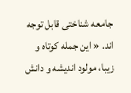جامعه شناختی قابل توجه اند. « این جمله کوتاه و زیبا، مولود اندیشه و دانش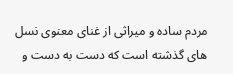مردم ساده و میراثی از غنای معنوی نسل های گذشته است که دست به دست و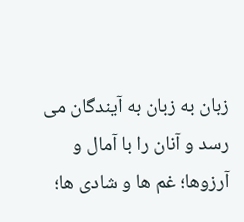زبان به زبان به آیندگان می رسد و آنان را با آمال و آرزوها؛ غم ها و شادی ها؛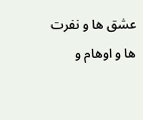عشق ها و نفرت ها و اوهام و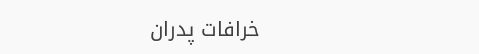خرافات پدران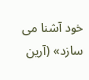خود آشنا می سازد» (آرین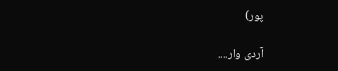پور)

آردی وار....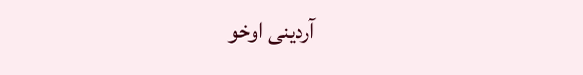آردینی اوخو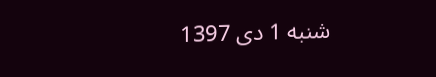شنبه 1 دی 1397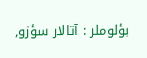بؤلوملر : آتالار سؤزو,